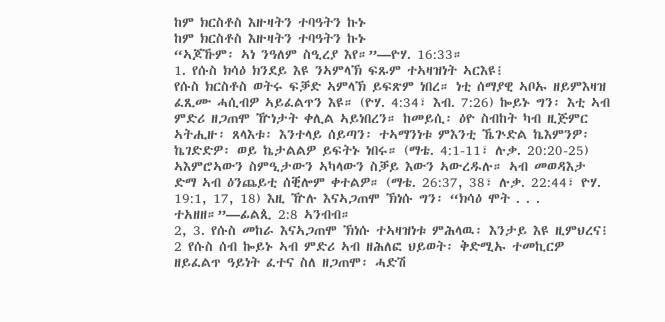ከም ክርስቶስ እዙዛትን ተባዓትን ኩኑ
ከም ክርስቶስ እዙዛትን ተባዓትን ኩኑ
“ኣጆኹም፡ ኣነ ንዓለም ስዒረያ እየ።”—ዮሃ. 16:33።
1. የሱስ ክሳዕ ክንደይ እዩ ንኣምላኽ ፍጹም ተኣዛዝነት ኣርእዩ፧
የሱስ ክርስቶስ ወትሩ ፍቓድ ኣምላኽ ይፍጽም ነበረ። ነቲ ሰማያዊ ኣቦኡ ዘይምእዛዝ ፈጺሙ ሓሲብዎ ኣይፈልጥን እዩ። (ዮሃ. 4:34፣ እብ. 7:26) ኰይኑ ግን፡ እቲ ኣብ ምድሪ ዘጋጠሞ ዅነታት ቀሊል ኣይነበረን። ከመይሲ፡ ዕዮ ስብከት ካብ ዚጅምር ኣትሒዙ፡ ጸላእቱ፡ እንተላይ ሰይጣን፡ ተኣማንነቱ ምእንቲ ኼጕድል ኬእምንዎ፡ ኬገድድዎ፡ ወይ ኬታልልዎ ይፍትኑ ነበሩ። (ማቴ. 4:1-11፣ ሉቃ. 20:20-25) ኣእምሮኣውን ስምዒታውን ኣካላውን ስቓይ እውን ኣውረዱሉ። ኣብ መወዳእታ ድማ ኣብ ዕንጨይቲ ሰቒሎም ቀተልዎ። (ማቴ. 26:37, 38፣ ሉቃ. 22:44፣ ዮሃ. 19:1, 17, 18) እዚ ዅሉ እናኣጋጠሞ ኽነሱ ግን፡ “ክሳዕ ሞት . . . ተአዘዘ።”—ፊልጲ 2:8 ኣንብብ።
2, 3. የሱስ መከራ እናኣጋጠሞ ኽነሱ ተኣዛዝነቱ ምሕላዉ፡ እንታይ እዩ ዚምህረና፧
2 የሱስ ሰብ ኰይኑ ኣብ ምድሪ ኣብ ዘሕለፎ ህይወት፡ ቅድሚኡ ተመኪርዎ ዘይፈልጥ ዓይነት ፈተና ስለ ዘጋጠሞ፡ ሓድሽ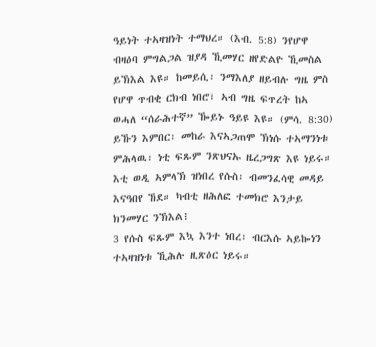ዓይነት ተኣዛዝነት ተማህረ። (እብ. 5:8) ንየሆዋ ብዛዕባ ምግልጋል ዝያዳ ኺመሃር ዘየድልዮ ኺመስል ይኽእል እዩ። ከመይሲ፡ ንማእለያ ዘይብሉ ግዜ ምስ የሆዋ ጥብቂ ርክብ ነበሮ፣ ኣብ ግዜ ፍጥረት ከኣ ወሓለ “ሰራሕተኛ” ዀይኑ ዓይዩ እዩ። (ምሳ. 8:30) ይኹን እምበር፡ መከራ እናኣጋጠሞ ኽነሱ ተኣማንነቱ ምሕላዉ፡ ነቲ ፍጹም ንጽህናኡ ዜረጋግጽ እዩ ነይሩ። እቲ ወዲ ኣምላኽ ዝነበረ የሱስ፡ ብመንፈሳዊ መዳይ እናዓበየ ኸደ። ካብቲ ዘሕለፎ ተመክሮ እንታይ ክንመሃር ንኽእል፧
3 የሱስ ፍጹም እኳ እንተ ነበረ፡ ብርእሱ ኣይኰነን ተኣዛዝነቱ ኺሕሉ ዚጽዕር ነይሩ።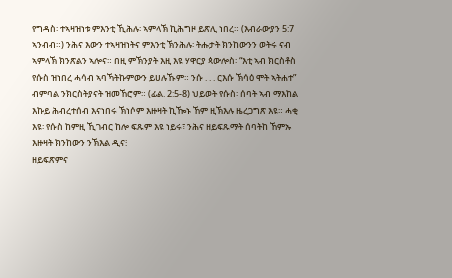የግዳስ፡ ተኣዛዝነቱ ምእንቲ ኺሕሉ፡ ኣምላኽ ኪሕግዞ ይጽሊ ነበረ። (እብራውያን 5:7 ኣንብብ።) ንሕና እውን ተኣዛዝነትና ምእንቲ ኽንሕሉ፡ ትሑታት ክንከውንን ወትሩ ናብ ኣምላኽ ክንጽልን ኣሎና። በዚ ምኽንያት እዚ እዩ ሃዋርያ ጳውሎስ፡ “እቲ ኣብ ክርስቶስ የሱስ ዝነበረ ሓሳብ ኣባኻትኩምውን ይሀሉኹም። ንሱ . . . ርእሱ ኽሳዕ ሞት ኣትሐተ” ብምባል ንክርስትያናት ዝመኸሮም። (ፊል. 2:5-8) ህይወት የሱስ፡ ሰባት ኣብ ማእከል እኩይ ሕብረተሰብ እናነበሩ ኽነሶም እዙዛት ኪዀኑ ኸም ዚኽእሉ ዜረጋግጽ እዩ። ሓቂ እዩ፡ የሱስ ከምዚ ኺገብር ከሎ ፍጹም እዩ ነይሩ፣ ንሕና ዘይፍጹማት ሰባትከ ኸምኡ እዙዛት ክንከውን ንኽእል ዲና፧
ዘይፍጽምና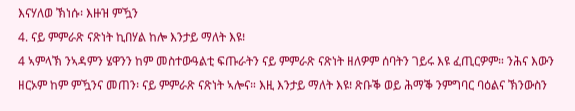እናሃለወ ኽነሱ፡ እዙዝ ምዃን
4. ናይ ምምራጽ ናጽነት ኪበሃል ከሎ እንታይ ማለት እዩ፧
4 ኣምላኽ ንኣዳምን ሄዋንን ከም መስተውዓልቲ ፍጡራትን ናይ ምምራጽ ናጽነት ዘለዎም ሰባትን ገይሩ እዩ ፈጢርዎም። ንሕና እውን ዘርኦም ከም ምዃንና መጠን፡ ናይ ምምራጽ ናጽነት ኣሎና። እዚ እንታይ ማለት እዩ፧ ጽቡቕ ወይ ሕማቕ ንምግባር ባዕልና ኽንውስን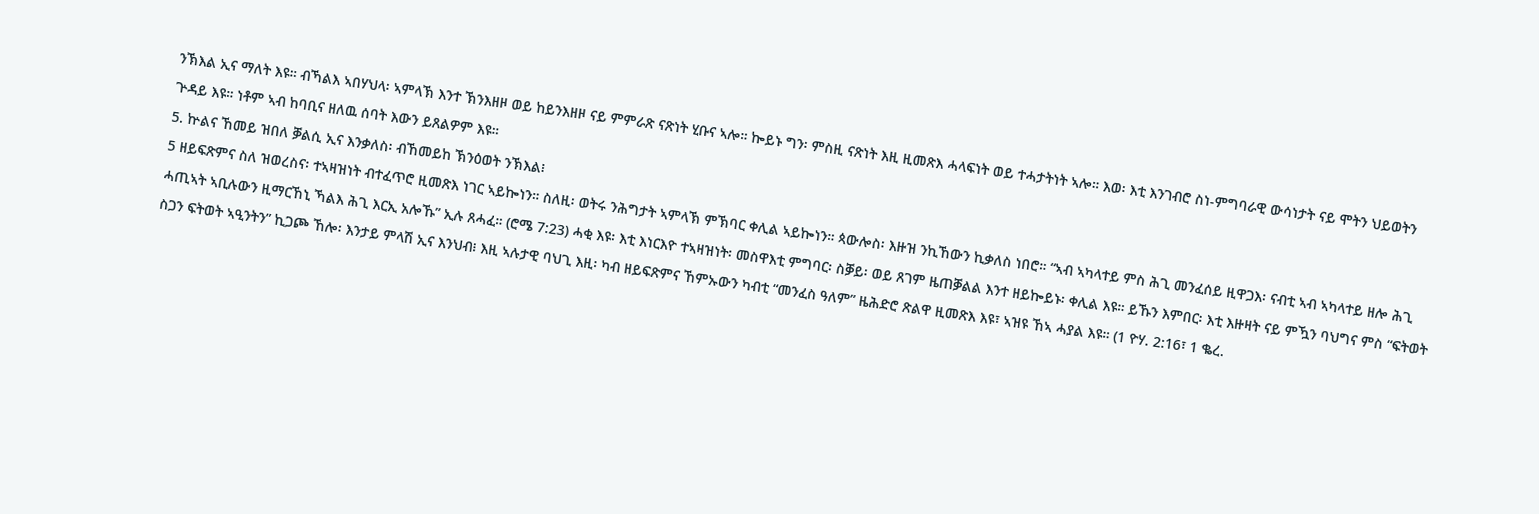ንኽእል ኢና ማለት እዩ። ብኻልእ ኣበሃህላ፡ ኣምላኽ እንተ ኽንእዘዞ ወይ ከይንእዘዞ ናይ ምምራጽ ናጽነት ሂቡና ኣሎ። ኰይኑ ግን፡ ምስዚ ናጽነት እዚ ዚመጽእ ሓላፍነት ወይ ተሓታትነት ኣሎ። እወ፡ እቲ እንገብሮ ስነ-ምግባራዊ ውሳነታት ናይ ሞትን ህይወትን ጕዳይ እዩ። ነቶም ኣብ ከባቢና ዘለዉ ሰባት እውን ይጸልዎም እዩ።
5. ኵልና ኸመይ ዝበለ ቓልሲ ኢና እንቃለስ፡ ብኸመይከ ኽንዕወት ንኽእል፧
5 ዘይፍጽምና ስለ ዝወረስና፡ ተኣዛዝነት ብተፈጥሮ ዚመጽእ ነገር ኣይኰነን። ስለዚ፡ ወትሩ ንሕግታት ኣምላኽ ምኽባር ቀሊል ኣይኰነን። ጳውሎስ፡ እዙዝ ንኪኸውን ኪቃለስ ነበሮ። “ኣብ ኣካላተይ ምስ ሕጊ መንፈሰይ ዚዋጋእ፡ ናብቲ ኣብ ኣካላተይ ዘሎ ሕጊ ሓጢኣት ኣቢሉውን ዚማርኸኒ ኻልእ ሕጊ እርኢ አሎኹ” ኢሉ ጸሓፈ። (ሮሜ 7:23) ሓቂ እዩ፡ እቲ እነርእዮ ተኣዛዝነት፡ መስዋእቲ ምግባር፡ ስቓይ፡ ወይ ጸገም ዜጠቓልል እንተ ዘይኰይኑ፡ ቀሊል እዩ። ይኹን እምበር፡ እቲ እዙዛት ናይ ምዃን ባህግና ምስ “ፍትወት ስጋን ፍትወት ኣዒንትን” ኪጋጮ ኸሎ፡ እንታይ ምላሽ ኢና እንህብ፧ እዚ ኣሉታዊ ባህጊ እዚ፡ ካብ ዘይፍጽምና ኸምኡውን ካብቲ “መንፈስ ዓለም” ዜሕድሮ ጽልዋ ዚመጽእ እዩ፣ ኣዝዩ ኸኣ ሓያል እዩ። (1 ዮሃ. 2:16፣ 1 ቈረ.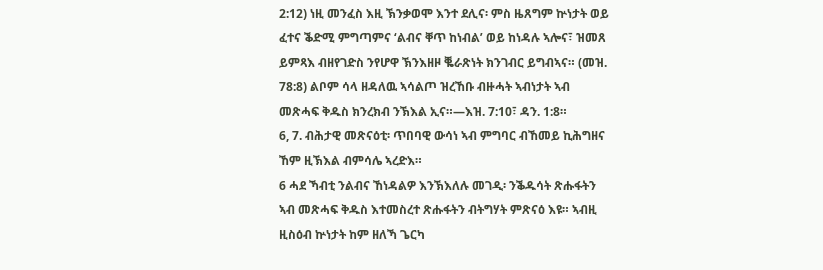2:12) ነዚ መንፈስ እዚ ኽንቃወሞ እንተ ደሊና፡ ምስ ዜጸግም ኵነታት ወይ ፈተና ቕድሚ ምግጣምና ‘ልብና ቐጥ ከነብል’ ወይ ከነዳሉ ኣሎና፣ ዝመጸ ይምጻእ ብዘየገድስ ንየሆዋ ኽንእዘዞ ቘራጽነት ክንገብር ይግብኣና። (መዝ. 78:8) ልቦም ሳላ ዘዳለዉ ኣሳልጦ ዝረኸቡ ብዙሓት ኣብነታት ኣብ መጽሓፍ ቅዱስ ክንረክብ ንኽእል ኢና።—እዝ. 7:10፣ ዳን. 1:8።
6, 7. ብሕታዊ መጽናዕቲ፡ ጥበባዊ ውሳነ ኣብ ምግባር ብኸመይ ኪሕግዘና ኸም ዚኽእል ብምሳሌ ኣረድእ።
6 ሓደ ኻብቲ ንልብና ኸነዳልዎ እንኽእለሉ መገዲ፡ ንቕዱሳት ጽሑፋትን ኣብ መጽሓፍ ቅዱስ እተመስረተ ጽሑፋትን ብትግሃት ምጽናዕ እዩ። ኣብዚ ዚስዕብ ኵነታት ከም ዘለኻ ጌርካ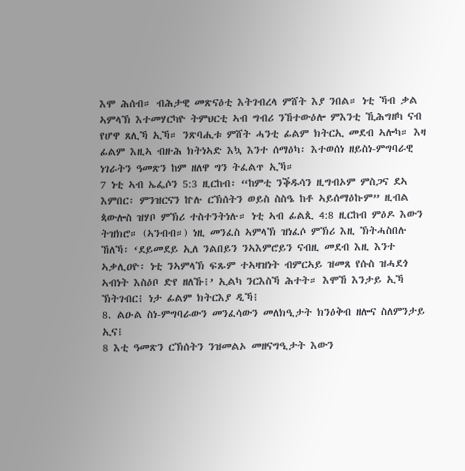እሞ ሕሰብ። ብሕታዊ መጽናዕቲ እትገብረላ ምሸት እያ ንበል። ነቲ ኻብ ቃል ኣምላኽ እተመሃርካዮ ትምህርቲ ኣብ ግብሪ ንኸተውዕሎ ምእንቲ ኺሕግዘካ ናብ የሆዋ ጸሊኻ ኢኻ። ንጽባሒቱ ምሸት ሓንቲ ፊልም ክትርኢ መደብ ኣሎካ። እዛ ፊልም እዚኣ ብዙሕ ክትነኣድ እኳ እንተ ሰማዕካ፡ እተወሰነ ዘይስነ-ምግባራዊ ነገራትን ዓመጽን ከም ዘለዋ ግን ትፈልጥ ኢኻ።
7 ነቲ ኣብ ኤፌሶን 5:3 ዚርከብ፡ “ከምቲ ንቕዱሳን ዚግብኦም ምስጋና ደኣ እምበር፡ ምንዝርናን ኵሉ ርኽሰትን ወይስ ስስዔ ከቶ ኣይሰማዕኩም” ዚብል ጳውሎስ ዝሃቦ ምኽሪ ተስተንትነሉ። ነቲ ኣብ ፊልጲ 4:8 ዚርከብ ምዕዶ እውን ትዝክሮ። (ኣንብብ።) ነዚ መንፈስ ኣምላኽ ዝነፈሶ ምኽሪ እዚ ኽትሓስበሉ ኸለኻ፡ ‘ደይመደይ ኢለ ንልበይን ንኣእምሮይን ናብዚ መደብ እዚ እንተ ኣቃሊዐዮ፡ ነቲ ንኣምላኽ ፍጹም ተኣዛዝነት ብምርኣይ ዝመጸ የሱስ ዝሓደጎ ኣብነት እስዕቦ ድየ ዘለኹ፧’ ኢልካ ንርእስኻ ሕተት። እሞኸ እንታይ ኢኻ ኽትገብር፧ ነታ ፊልም ክትርእያ ዲኻ፧
8. ልዑል ስነ-ምግባራውን መንፈሳውን መለክዒታት ክንዕቅብ ዘሎና ስለምንታይ ኢና፧
8 እቲ ዓመጽን ርኽሰትን ንዝመልኦ መዘናግዒታት እውን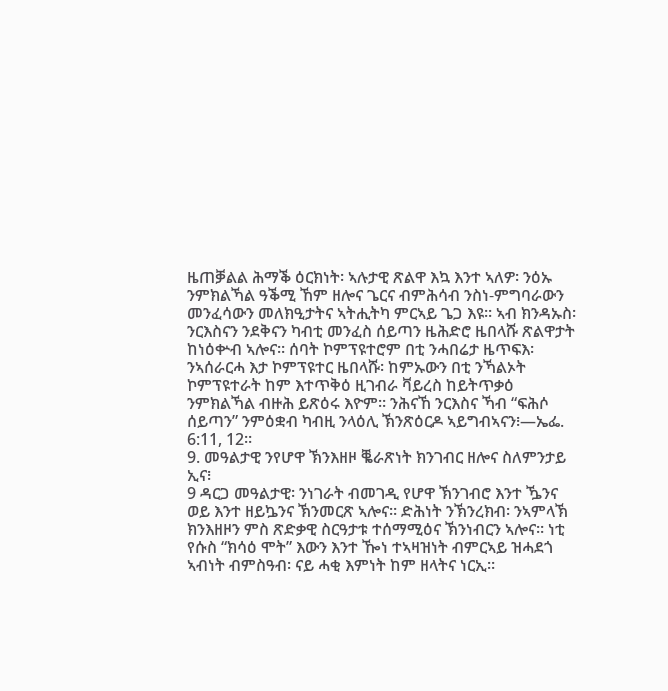ዜጠቓልል ሕማቕ ዕርክነት፡ ኣሉታዊ ጽልዋ እኳ እንተ ኣለዎ፡ ንዕኡ ንምክልኻል ዓቕሚ ኸም ዘሎና ጌርና ብምሕሳብ ንስነ-ምግባራውን መንፈሳውን መለክዒታትና ኣትሒትካ ምርኣይ ጌጋ እዩ። ኣብ ክንዳኡስ፡ ንርእስናን ንደቅናን ካብቲ መንፈስ ሰይጣን ዜሕድሮ ዜበላሹ ጽልዋታት ከነዕቍብ ኣሎና። ሰባት ኮምፕዩተሮም በቲ ንሓበሬታ ዜጥፍእ፡ ንኣሰራርሓ እታ ኮምፕዩተር ዜበላሹ፡ ከምኡውን በቲ ንኻልኦት ኮምፕዩተራት ከም እተጥቅዕ ዚገብራ ቫይረስ ከይትጥቃዕ ንምክልኻል ብዙሕ ይጽዕሩ እዮም። ንሕናኸ ንርእስና ኻብ “ፍሕሶ ሰይጣን” ንምዕቋብ ካብዚ ንላዕሊ ኽንጽዕርዶ ኣይግብኣናን፧—ኤፌ. 6:11, 12።
9. መዓልታዊ ንየሆዋ ኽንእዘዞ ቘራጽነት ክንገብር ዘሎና ስለምንታይ ኢና፧
9 ዳርጋ መዓልታዊ፡ ንነገራት ብመገዲ የሆዋ ኽንገብሮ እንተ ዄንና ወይ እንተ ዘይኴንና ኽንመርጽ ኣሎና። ድሕነት ንኽንረክብ፡ ንኣምላኽ ክንእዘዞን ምስ ጽድቃዊ ስርዓታቱ ተሰማሚዕና ኽንነብርን ኣሎና። ነቲ የሱስ “ክሳዕ ሞት” እውን እንተ ዀነ ተኣዛዝነት ብምርኣይ ዝሓደጎ ኣብነት ብምስዓብ፡ ናይ ሓቂ እምነት ከም ዘላትና ነርኢ።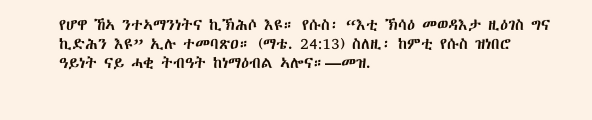የሆዋ ኸኣ ንተኣማንነትና ኪኽሕሶ እዩ። የሱስ፡ “እቲ ኽሳዕ መወዳእታ ዚዕገስ ግና ኪድሕን እዩ” ኢሉ ተመባጽዐ። (ማቴ. 24:13) ስለዚ፡ ከምቲ የሱስ ዝነበሮ ዓይነት ናይ ሓቂ ትብዓት ከነማዕብል ኣሎና።—መዝ.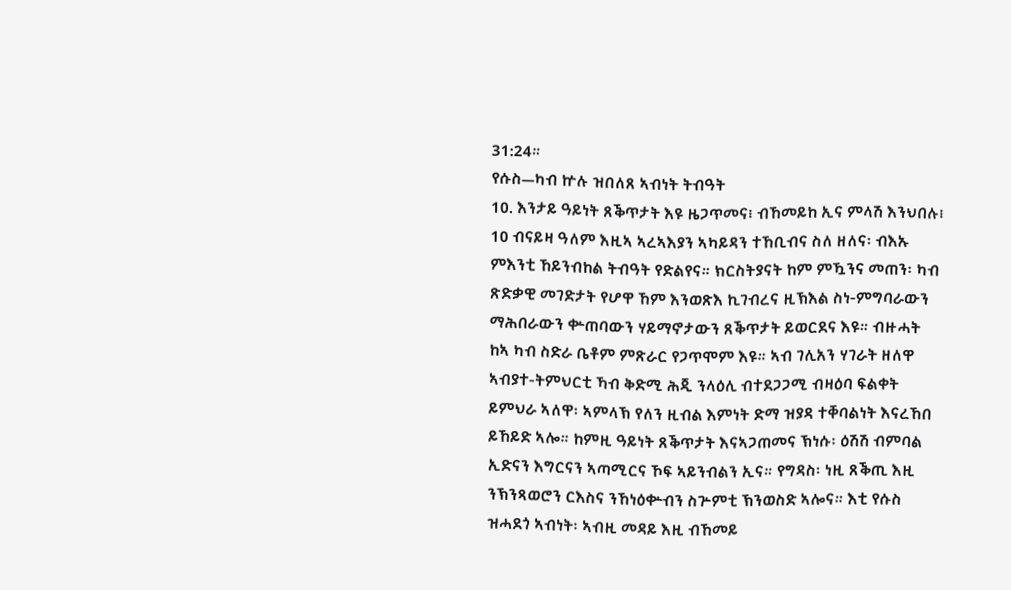31:24።
የሱስ—ካብ ኵሉ ዝበለጸ ኣብነት ትብዓት
10. እንታይ ዓይነት ጸቕጥታት እዩ ዜጋጥመና፧ ብኸመይከ ኢና ምላሽ እንህበሉ፧
10 ብናይዛ ዓለም እዚኣ ኣረኣእያን ኣካይዳን ተኸቢብና ስለ ዘለና፡ ብእኡ ምእንቲ ኸይንብከል ትብዓት የድልየና። ክርስትያናት ከም ምዃንና መጠን፡ ካብ ጽድቃዊ መገድታት የሆዋ ኸም እንወጽእ ኪገብረና ዚኽእል ስነ-ምግባራውን ማሕበራውን ቍጠባውን ሃይማኖታውን ጸቕጥታት ይወርደና እዩ። ብዙሓት ከኣ ካብ ስድራ ቤቶም ምጽራር የጋጥሞም እዩ። ኣብ ገሊአን ሃገራት ዘለዋ ኣብያተ-ትምህርቲ ኻብ ቅድሚ ሕጂ ንላዕሊ ብተደጋጋሚ ብዛዕባ ፍልቀት ይምህራ ኣለዋ፡ ኣምላኽ የለን ዚብል እምነት ድማ ዝያዳ ተቐባልነት እናረኸበ ይኸይድ ኣሎ። ከምዚ ዓይነት ጸቕጥታት እናኣጋጠመና ኽነሱ፡ ዕሽሽ ብምባል ኢድናን እግርናን ኣጣሚርና ኾፍ ኣይንብልን ኢና። የግዳስ፡ ነዚ ጸቕጢ እዚ ንኽንጻወሮን ርእስና ንኸነዕቍብን ስጕምቲ ኽንወስድ ኣሎና። እቲ የሱስ ዝሓደጎ ኣብነት፡ ኣብዚ መዳይ እዚ ብኸመይ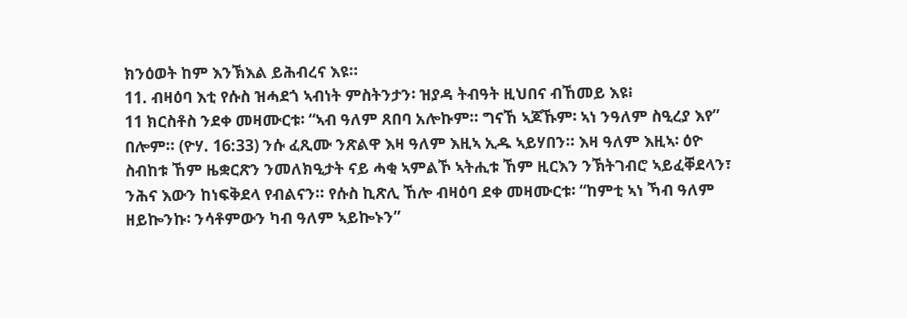ክንዕወት ከም እንኽእል ይሕብረና እዩ።
11. ብዛዕባ እቲ የሱስ ዝሓደጎ ኣብነት ምስትንታን፡ ዝያዳ ትብዓት ዚህበና ብኸመይ እዩ፧
11 ክርስቶስ ንደቀ መዛሙርቱ፡ “ኣብ ዓለም ጸበባ አሎኩም። ግናኸ ኣጆኹም፡ ኣነ ንዓለም ስዒረያ እየ” በሎም። (ዮሃ. 16:33) ንሱ ፈጺሙ ንጽልዋ እዛ ዓለም እዚኣ ኢዱ ኣይሃበን። እዛ ዓለም እዚኣ፡ ዕዮ ስብከቱ ኸም ዜቋርጽን ንመለክዒታት ናይ ሓቂ ኣምልኾ ኣትሒቱ ኸም ዚርእን ንኽትገብሮ ኣይፈቐደላን፣ ንሕና እውን ከነፍቅደላ የብልናን። የሱስ ኪጽሊ ኸሎ ብዛዕባ ደቀ መዛሙርቱ፡ “ከምቲ ኣነ ኻብ ዓለም ዘይኰንኩ፡ ንሳቶምውን ካብ ዓለም ኣይኰኑን”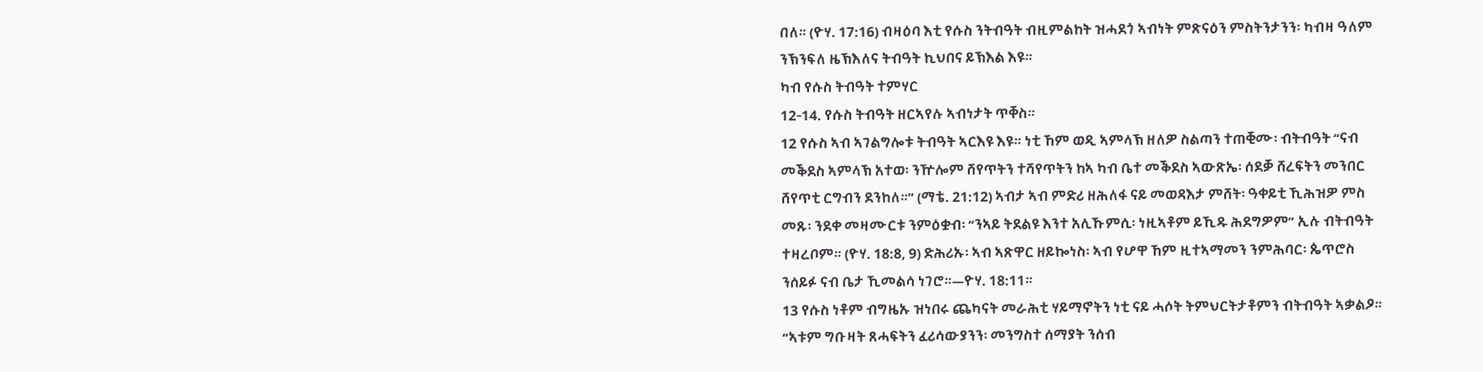በለ። (ዮሃ. 17:16) ብዛዕባ እቲ የሱስ ንትብዓት ብዚምልከት ዝሓደጎ ኣብነት ምጽናዕን ምስትንታንን፡ ካብዛ ዓለም ንኽንፍለ ዜኽእለና ትብዓት ኪህበና ይኽእል እዩ።
ካብ የሱስ ትብዓት ተምሃር
12-14. የሱስ ትብዓት ዘርኣየሉ ኣብነታት ጥቐስ።
12 የሱስ ኣብ ኣገልግሎቱ ትብዓት ኣርእዩ እዩ። ነቲ ኸም ወዲ ኣምላኽ ዘለዎ ስልጣን ተጠቒሙ፡ ብትብዓት “ናብ መቕደስ ኣምላኽ አተወ፡ ንዅሎም ሸየጥትን ተሻየጥትን ከኣ ካብ ቤተ መቕደስ ኣውጽኤ፡ ሰደቓ ሸረፍትን መንበር ሸየጥቲ ርግብን ደንከለ።” (ማቴ. 21:12) ኣብታ ኣብ ምድሪ ዘሕለፋ ናይ መወዳእታ ምሸት፡ ዓቀይቲ ኺሕዝዎ ምስ መጹ፡ ንደቀ መዛሙርቱ ንምዕቋብ፡ “ንኣይ ትደልዩ እንተ አሊኹምሲ፡ ነዚኣቶም ይኺዱ ሕደግዎም” ኢሉ ብትብዓት ተዛረቦም። (ዮሃ. 18:8, 9) ድሕሪኡ፡ ኣብ ኣጽዋር ዘይኰነስ፡ ኣብ የሆዋ ኸም ዚተኣማመን ንምሕባር፡ ጴጥሮስ ንሰይፉ ናብ ቤታ ኺመልሳ ነገሮ።—ዮሃ. 18:11።
13 የሱስ ነቶም ብግዜኡ ዝነበሩ ጨካናት መራሕቲ ሃይማኖትን ነቲ ናይ ሓሶት ትምህርትታቶምን ብትብዓት ኣቃልዖ። “ኣቱም ግቡዛት ጸሓፍትን ፈሪሳውያንን፡ መንግስተ ሰማያት ንሰብ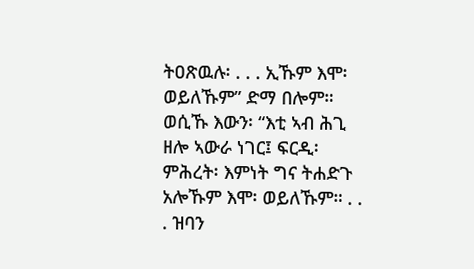ትዐጽዉሉ፡ . . . ኢኹም እሞ፡ ወይለኹም” ድማ በሎም። ወሲኹ እውን፡ “እቲ ኣብ ሕጊ ዘሎ ኣውራ ነገር፤ ፍርዲ፡ ምሕረት፡ እምነት ግና ትሐድጉ አሎኹም እሞ፡ ወይለኹም። . . . ዝባን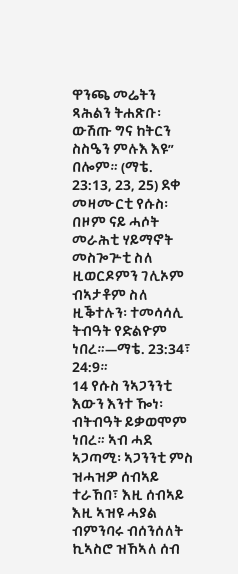ዋንጫ መሬትን ጻሕልን ትሐጽቡ፡ ውሽጡ ግና ከትርን ስስዔን ምሉእ እዩ” በሎም። (ማቴ. 23:13, 23, 25) ደቀ መዛሙርቲ የሱስ፡ በዞም ናይ ሓሶት መራሕቲ ሃይማኖት መስጐጕቲ ስለ ዚወርዶምን ገሊኦም ብኣታቶም ስለ ዚቕተሉን፡ ተመሳሳሊ ትብዓት የድልዮም ነበረ።—ማቴ. 23:34፣ 24:9።
14 የሱስ ንኣጋንንቲ እውን እንተ ዀነ፡ ብትብዓት ይቃወሞም ነበረ። ኣብ ሓደ ኣጋጣሚ፡ ኣጋንንቲ ምስ ዝሓዝዎ ሰብኣይ ተራኸበ፣ እዚ ሰብኣይ እዚ ኣዝዩ ሓያል ብምንባሩ ብሰንሰለት ኪኣስሮ ዝኸኣለ ሰብ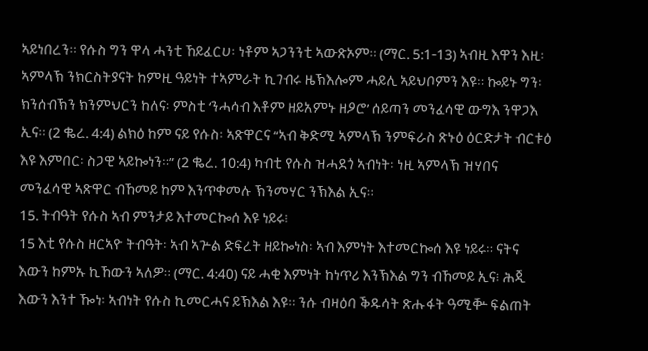ኣይነበረን። የሱስ ግን ዋላ ሓንቲ ኸይፈርሀ፡ ነቶም ኣጋንንቲ ኣውጽኦም። (ማር. 5:1-13) ኣብዚ እዋን እዚ፡ ኣምላኽ ንክርስትያናት ከምዚ ዓይነት ተኣምራት ኪገብሩ ዜኽእሎም ሓይሊ ኣይህቦምን እዩ። ኰይኑ ግን፡ ክንሰብኽን ክንምህርን ከለና፡ ምስቲ ‘ንሓሳብ እቶም ዘይአምኑ ዘዖሮ’ ሰይጣን መንፈሳዊ ውግእ ንዋጋእ ኢና። (2 ቈረ. 4:4) ልክዕ ከም ናይ የሱስ፡ ኣጽዋርና “ኣብ ቅድሚ ኣምላኽ ንምፍራስ ጽኑዕ ዕርድታት ብርቱዕ እዩ እምበር፡ ስጋዊ ኣይኰነን።” (2 ቈረ. 10:4) ካብቲ የሱስ ዝሓደጎ ኣብነት፡ ነዚ ኣምላኽ ዝሃበና መንፈሳዊ ኣጽዋር ብኸመይ ከም እንጥቀመሉ ኽንመሃር ንኽእል ኢና።
15. ትብዓት የሱስ ኣብ ምንታይ እተመርኰሰ እዩ ነይሩ፧
15 እቲ የሱስ ዘርኣዮ ትብዓት፡ ኣብ ኣጕል ድፍረት ዘይኰነስ፡ ኣብ እምነት እተመርኰሰ እዩ ነይሩ። ናትና እውን ከምኡ ኪኸውን ኣለዎ። (ማር. 4:40) ናይ ሓቂ እምነት ከነጥሪ እንኽእል ግን ብኸመይ ኢና፧ ሕጂ እውን እንተ ዀነ፡ ኣብነት የሱስ ኪመርሓና ይኽእል እዩ። ንሱ ብዛዕባ ቕዱሳት ጽሑፋት ዓሚቝ ፍልጠት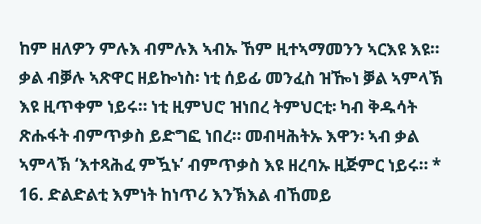ከም ዘለዎን ምሉእ ብምሉእ ኣብኡ ኸም ዚተኣማመንን ኣርእዩ እዩ። ቃል ብቓሉ ኣጽዋር ዘይኰነስ፡ ነቲ ሰይፊ መንፈስ ዝዀነ ቓል ኣምላኽ እዩ ዚጥቀም ነይሩ። ነቲ ዚምህሮ ዝነበረ ትምህርቲ፡ ካብ ቅዱሳት ጽሑፋት ብምጥቃስ ይድግፎ ነበረ። መብዛሕትኡ እዋን፡ ኣብ ቃል ኣምላኽ ‘እተጻሕፈ ምዃኑ’ ብምጥቃስ እዩ ዘረባኡ ዚጅምር ነይሩ። *
16. ድልድልቲ እምነት ከነጥሪ እንኽእል ብኸመይ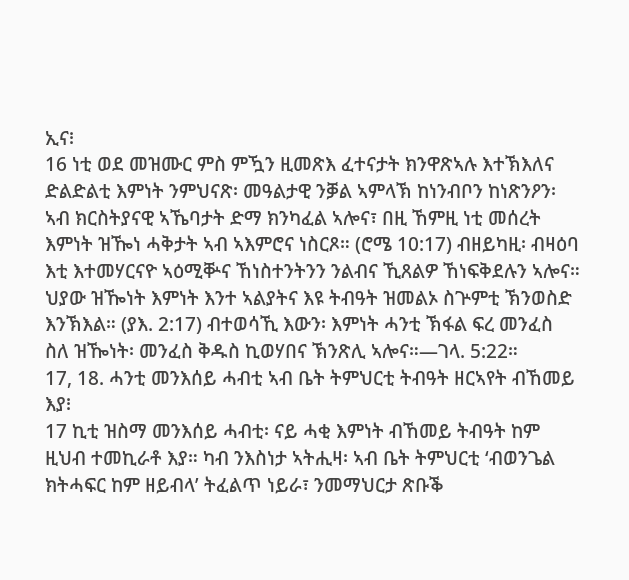ኢና፧
16 ነቲ ወደ መዝሙር ምስ ምዃን ዚመጽእ ፈተናታት ክንዋጽኣሉ እተኽእለና ድልድልቲ እምነት ንምህናጽ፡ መዓልታዊ ንቓል ኣምላኽ ከነንብቦን ከነጽንዖን፡ ኣብ ክርስትያናዊ ኣኼባታት ድማ ክንካፈል ኣሎና፣ በዚ ኸምዚ ነቲ መሰረት እምነት ዝዀነ ሓቅታት ኣብ ኣእምሮና ነስርጾ። (ሮሜ 10:17) ብዘይካዚ፡ ብዛዕባ እቲ እተመሃርናዮ ኣዕሚቝና ኸነስተንትንን ንልብና ኺጸልዎ ኸነፍቅደሉን ኣሎና። ህያው ዝዀነት እምነት እንተ ኣልያትና እዩ ትብዓት ዝመልኦ ስጕምቲ ኽንወስድ እንኽእል። (ያእ. 2:17) ብተወሳኺ እውን፡ እምነት ሓንቲ ኽፋል ፍረ መንፈስ ስለ ዝዀነት፡ መንፈስ ቅዱስ ኪወሃበና ኽንጽሊ ኣሎና።—ገላ. 5:22።
17, 18. ሓንቲ መንእሰይ ሓብቲ ኣብ ቤት ትምህርቲ ትብዓት ዘርኣየት ብኸመይ እያ፧
17 ኪቲ ዝስማ መንእሰይ ሓብቲ፡ ናይ ሓቂ እምነት ብኸመይ ትብዓት ከም ዚህብ ተመኪራቶ እያ። ካብ ንእስነታ ኣትሒዛ፡ ኣብ ቤት ትምህርቲ ‘ብወንጌል ክትሓፍር ከም ዘይብላ’ ትፈልጥ ነይራ፣ ንመማህርታ ጽቡቕ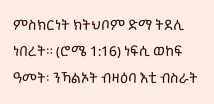ምስክርነት ክትህቦም ድማ ትደሊ ነበረት። (ሮሜ 1:16) ነፍሲ ወከፍ ዓመት፡ ንኻልኦት ብዛዕባ እቲ ብስራት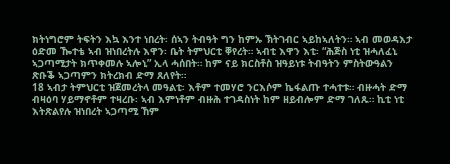ክትነግሮም ትፍትን እኳ እንተ ነበረት፡ ሰኣን ትብዓት ግን ከምኡ ኽትገብር ኣይከኣለትን። ኣብ መወዳእታ ዕድመ ዀተቴ ኣብ ዝነበረትሉ እዋን፡ ቤት ትምህርቲ ቐየረት። ኣብቲ እዋን እቲ፡ “ሕጅስ ነቲ ዝሓለፈኒ ኣጋጣሚታት ክጥቀመሉ ኣሎኒ” ኢላ ሓሰበት። ከም ናይ ክርስቶስ ዝዓይነቱ ትብዓትን ምስትውዓልን ጽቡቕ ኣጋጣምን ክትረክብ ድማ ጸለየት።
18 ኣብታ ትምህርቲ ዝጀመረትላ መዓልቲ፡ እቶም ተመሃሮ ንርእሶም ኬፋልጡ ተሓተቱ። ብዙሓት ድማ ብዛዕባ ሃይማኖቶም ተዛረቡ፡ ኣብ እምነቶም ብዙሕ ተገዳስነት ከም ዘይብሎም ድማ ገለጹ። ኪቲ ነቲ እትጽልየሉ ዝነበረት ኣጋጣሚ ኸም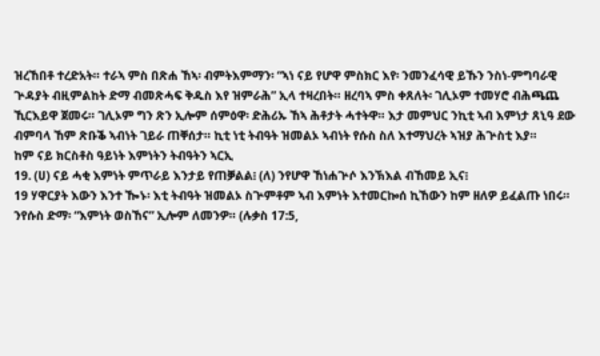ዝረኸበቶ ተረድአት። ተራኣ ምስ በጽሐ ኸኣ፡ ብምትእምማን፡ “ኣነ ናይ የሆዋ ምስክር እየ፡ ንመንፈሳዊ ይኹን ንስነ-ምግባራዊ ጕዳያት ብዚምልከት ድማ ብመጽሓፍ ቅዱስ እየ ዝምራሕ” ኢላ ተዛረበት። ዘረባኣ ምስ ቀጸለት፡ ገሊኦም ተመሃሮ ብሕጫጨ ኺርእይዋ ጀመሩ። ገሊኦም ግን ጽን ኢሎም ሰምዕዋ፡ ድሕሪኡ ኸኣ ሕቶታት ሓተትዋ። እታ መምህር ንኪቲ ኣብ እምነታ ጸኒዓ ደው ብምባላ ኸም ጽቡቕ ኣብነት ገይራ ጠቐሰታ። ኪቲ ነቲ ትብዓት ዝመልኦ ኣብነት የሱስ ስለ እተማህረት ኣዝያ ሕጕስቲ እያ።
ከም ናይ ክርስቶስ ዓይነት እምነትን ትብዓትን ኣርኢ
19. (ሀ) ናይ ሓቂ እምነት ምጥራይ እንታይ የጠቓልል፧ (ለ) ንየሆዋ ኸነሐጕሶ እንኽእል ብኸመይ ኢና፧
19 ሃዋርያት እውን እንተ ዀኑ፡ እቲ ትብዓት ዝመልኦ ስጕምቶም ኣብ እምነት እተመርኰሰ ኪኸውን ከም ዘለዎ ይፈልጡ ነበሩ። ንየሱስ ድማ፡ “እምነት ወስኸና” ኢሎም ለመንዎ። (ሉቃስ 17:5,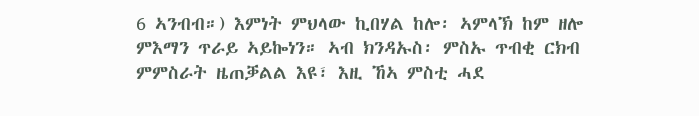6 ኣንብብ።) እምነት ምህላው ኪበሃል ከሎ፡ ኣምላኽ ከም ዘሎ ምእማን ጥራይ ኣይኰነን። ኣብ ክንዳኡስ፡ ምስኡ ጥብቂ ርክብ ምምስራት ዜጠቓልል እዩ፣ እዚ ኸኣ ምስቲ ሓደ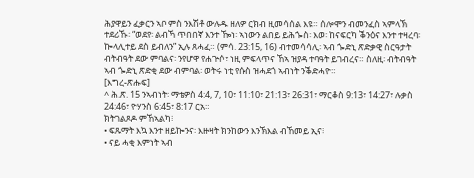ሕያዋይን ፈቃርን ኣቦ ምስ ንእሽቶ ውሉዱ ዘለዎ ርክብ ዚመሳሰል እዩ። ሰሎሞን ብመንፈስ ኣምላኽ ተደሪኹ፡ “ወደየ፡ ልብኻ ጥበበኛ እንተ ዀነ፡ ኣነውን ልበይ ይሕጐስ፡ እወ፡ ከናፍርካ ቕንዕና እንተ ተዛረባ፡ ኰላሊተይ ደስ ይብለን” ኢሉ ጸሓፈ። (ምሳ. 23:15, 16) ብተመሳሳሊ፡ ኣብ ጐድኒ ጽድቃዊ ስርዓታት ብትብዓት ደው ምባልና፡ ንየሆዋ የሐጕሶ፣ ነዚ ምፍላጥና ኸኣ ዝያዳ ተባዓት ይገብረና። ስለዚ፡ ብትብዓት ኣብ ጐድኒ ጽድቂ ደው ብምባል፡ ወትሩ ነቲ የሱስ ዝሓደጎ ኣብነት ንቕድሓዮ።
[እግረ-ጽሑፍ]
^ ሕ.ጽ. 15 ንኣብነት፡ ማቴዎስ 4:4, 7, 10፣ 11:10፣ 21:13፣ 26:31፣ ማርቆስ 9:13፣ 14:27፣ ሉቃስ 24:46፣ ዮሃንስ 6:45፣ 8:17 ርአ።
ክትገልጾዶ ምኸኣልካ፧
• ፍጹማት እኳ እንተ ዘይኰንና፡ እዙዛት ክንከውን እንኽእል ብኸመይ ኢና፧
• ናይ ሓቂ እምነት ኣብ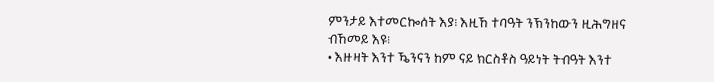ምንታይ እተመርኰሰት እያ፧ እዚኸ ተባዓት ንኽንከውን ዚሕግዘና ብኸመይ እዩ፧
• እዙዛት እንተ ዄንናን ከም ናይ ክርስቶስ ዓይነት ትብዓት እንተ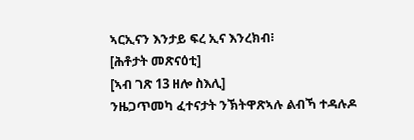ኣርኢናን እንታይ ፍረ ኢና እንረክብ፧
[ሕቶታት መጽናዕቲ]
[ኣብ ገጽ 13 ዘሎ ስእሊ]
ንዜጋጥመካ ፈተናታት ንኽትዋጽኣሉ ልብኻ ተዳሉዶ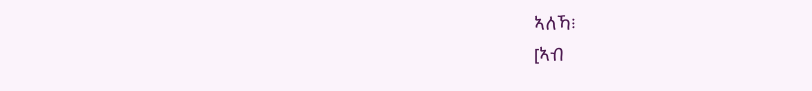ኣለኻ፧
[ኣብ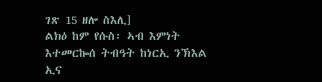ገጽ 15 ዘሎ ስእሊ]
ልክዕ ከም የሱስ፡ ኣብ እምነት እተመርኰሰ ትብዓት ከነርኢ ንኽእል ኢና